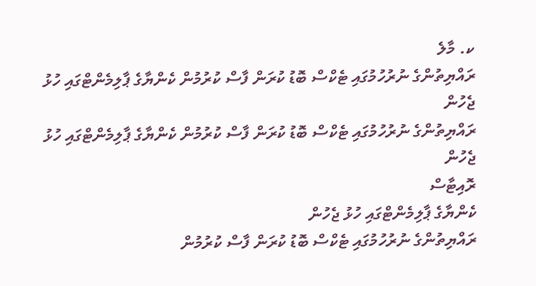ކ. މާލެ
ރައްޔިތުންގެ ނުރުހުމުގައި ޓެކްސް ބޮޑު ކުރަން ފާސް ކުރުމުން ކެންޔާގެ ޕާލިމެންޓްގައި ހުޅު ޖެހުން
ރައްޔިތުންގެ ނުރުހުމުގައި ޓެކްސް ބޮޑު ކުރަން ފާސް ކުރުމުން ކެންޔާގެ ޕާލިމެންޓްގައި ހުޅު ޖެހުން
ރޮއިޓާސް
ކެންޔާގެ ޕާލިމެންޓްގައި ހުޅު ޖެހުން
ރައްޔިތުންގެ ނުރުހުމުގައި ޓެކްސް ބޮޑު ކުރަން ފާސް ކުރުމުން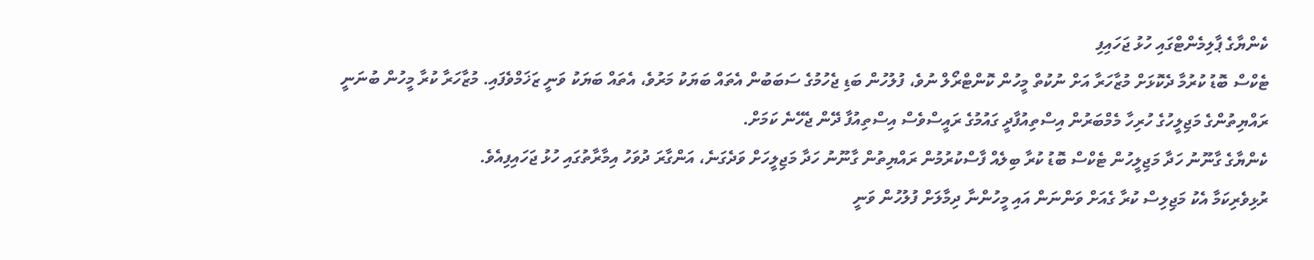ކެންޔާގެ ޕާލިމެންޓްގައި ހުޅު ޖަހައިފި
ޓެކްސް ބޮޑު ކުރުމާ ދެކޮޅަށް މުޒާހަރާ އަށް ނުކުތް މީހުން ކޮންޓްރޯލް ނުވެ، ފުލުހުން ބަޑި ޖެހުމުގެ ސަބަބުން އެތައް ބަޔަކު މަރުވެ، އެތައް ބަޔަކު ވަނީ ޒަޚަމްވެފައި. މުޒާހަރާ ކުރާ މީހުން ބުނަނީ ރައްޔިތުންގެ މަޖިލީހުގެ ހުރިހާ މެމްބަރުން އިސްތިއުފާދީ ގައުމުގެ ރައީސްވެސް އިސްތިއުފާ ދޭން ޖެހޭނެ ކަމަށް.
ކެންޔާގެ ގާނޫނު ހަދާ މަޖިލީހުން ޓެކްސް ބޮޑު ކުރާ ބިލެއް ފާސްކުރުމުން ރައްޔިތުން ގާނޫނު ހަދާ މަޖިލީހަށް ވަދެގަނެ، އަންގާރަ ދުވަހު އިމާރާތުގައި ހުޅު ޖަހައިފިއެވެ.
ރުޅިވެރިކަމާ އެކު މަޖިލިސް ކުރާ ގެއަށް ވަންނަން އައި މީހުންނާ ދިމާލަށް ފުލުހުން ވަނީ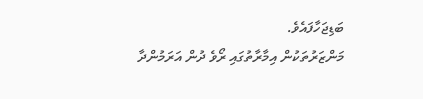ބަޑިޖަހާފައެވެ.
މަންޒަރުތަކުން އިމާރާތުގައި ރޯވެ ދުން އަރަމުންދާ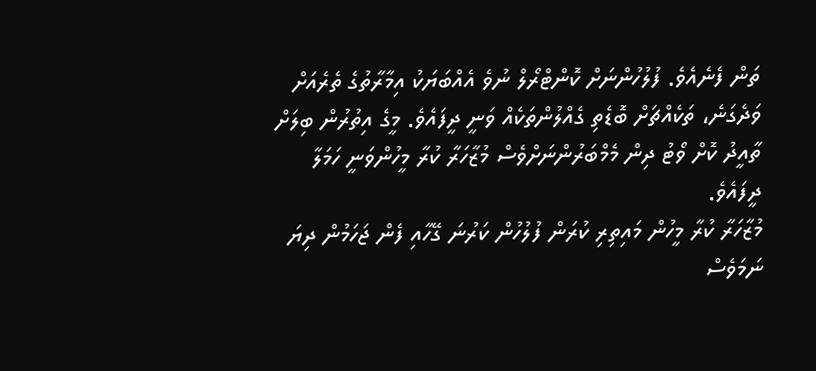ތަން ފެނެއެވެ. ފުލުހުންނަށް ކޮންޓްރޯލް ނުވެ އެއްބަޔަކު އިމާރާތުގެ ތެރެއަށް ވަދެގަނެ، ތަކެއްޗަށް ބޮޑެތި ގެއްލުންތަކެއް ވަނީ ދީފައެވެ. މީގެ އިތުރުން ބިލަށް ތާއީދު ކޮށް ވޯޓު ދިން މެމްބަރުންނަށްވެސް މުޒާހަރާ ކުރާ މީހުންވަނީ ހަމަލާ ދީފައެވެ.
މުޒާހަރާ ކުރާ މީހުން މައިތިރި ކުރަން ފުލުހުން ކަރުނަ ގޭހާއި ފެން ޖަހަމުން ދިޔަ ނަމަވެސް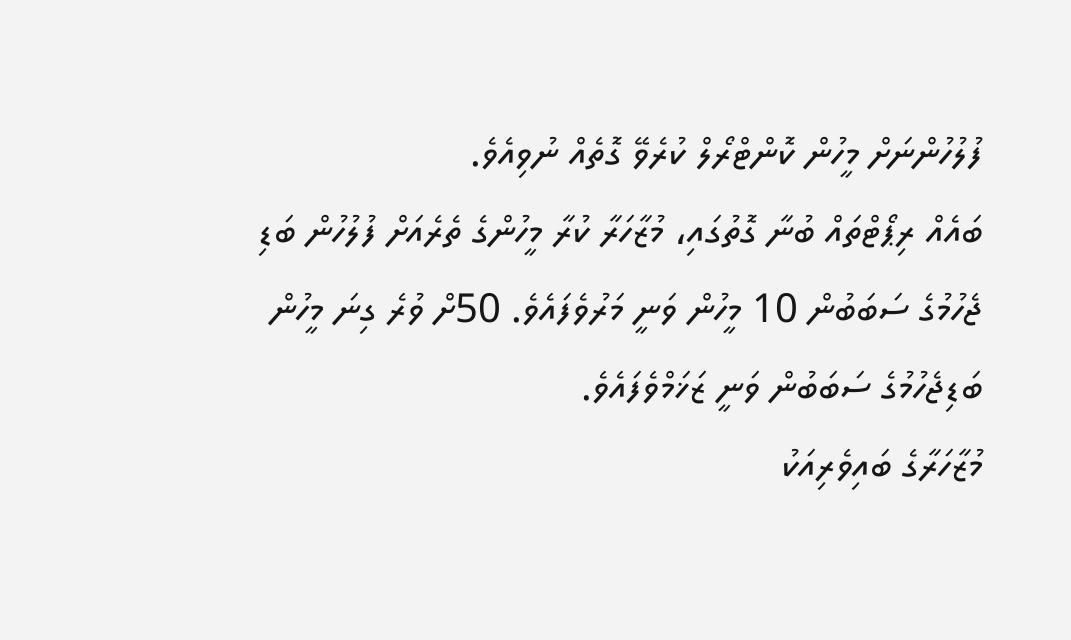ފުލުހުންނަށް މީހުން ކޮންޓްރޯލް ކުރެވޭ ގޮތެއް ނުވިއެވެ.
ބައެއް ރިޕޯޓްތައް ބުނާ ގޮތުގައި، މުޒާހަރާ ކުރާ މީހުންގެ ތެރެއަށް ފުލުހުން ބަޑި ޖެހުމުގެ ސަބަބުން 10 މީހުން ވަނީ މަރުވެފައެވެ. 50ށް ވުރެ ގިނަ މީހުން ބަޑިޖެހުމުގެ ސަބަބުން ވަނީ ޒަޚަމްވެފައެވެ.
މުޒާހަރާގެ ބައިވެރިއަކު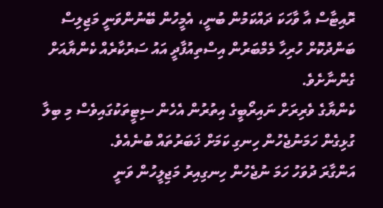ރޮއިޓާސް އާ ވާހަކަ ދައްކަމުން ބުނީ، އެމީހުން ބޭނުންވަނީ މަޖިލިސް ބަންދުކޮށް ހުރިހާ މެމްބަރުން އިސްތިއުފާދީ އައު ސަރުކާރެއް ކެންޔާއަށް ގެންނާށެވެ.
ކެންޔާގެ ވެރިރަށް ނައިރޯބީގެ އިތުރުން އެހެން ސިޓީތަކުގައިވެސް މި ބިލާ ގުޅިގެން ހަމަނުޖެހުން ހިނގި ކަމަށް ޚަބަރުތައް ބުނެއެވެ.
އަންގާރަ ދުވަހު ހަމަ ނުޖެހުން ހިނގިއިރު މަޖިލީހުން ވަނީ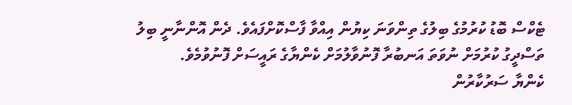ޓެކްސް ބޮޑު ކުރުމުގެ ބިލުގެ ތިންވަނަ ކިޔުން އިއްވާ ފާސްކޮށްފައެވެ. ދެން އޮންނާނީ ބިލު ތަސްދީގު ކުރުމަށް ނުވަތަ އަނބުރާ ފޮނުވާލުމަށް ކެންޔާގެ ރައީސަށް ފޮނުވުމެވެ.
ކެންޔާ ސަރުކާރުން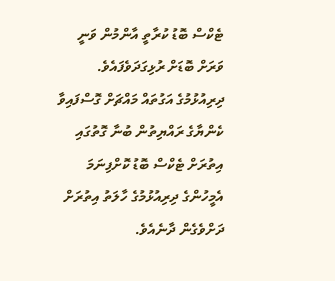ޓެކްސް ބޮޑު ކުރާތީ އާންމުން ވަނީ ވަރަށް ބޮޑަށް ރުޅިގަދަވެފައެވެ. ދިރިއުޅުމުގެ އަގުތައް މައްޗަށް ގޮސްފައިވާ ކެންޔާގެ ރައްޔިތުން ބުނާ ގޮތުގައި އިތުރަށް ޓެކްސް ބޮޑު ކޮށްފިނަމަ އެމީހުންގެ ދިރިއުޅުމުގެ ހާލަތު އިތުރަށް ދަށްވެގެން ދާނެއެވެ.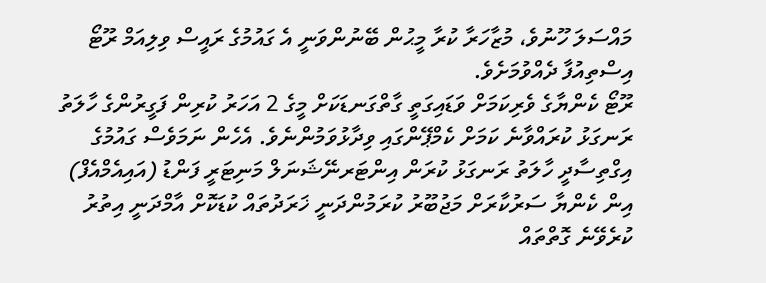މައްސަލަ ހޫނުވެ، މުޒާހަރާ ކުރާ މީޙުން ބޭނުންވަނީ އެ ގައުމުގެ ރައީސް ވިލިއަމް ރޫޓޯ އިސްތިއުފާ ދެއްވުމަށެވެ.
ރޫޓޯ ކެންޔާގެ ވެރިކަމަށް ވަޑައިގަތީ ގާތްގަނޑަކަށް މީގެ 2 އަހަރު ކުރިން ފަގީރުންގެ ހާލަތު ރަނގަޅު ކުރައްވާނެ ކަމަށް ކެމްޕޭންގައި ވިދާޅުވަމުންނެވެ. އެހެން ނަމަވެސް ގައުމުގެ އިގްތިސާދީ ހާލަތު ރަނގަޅު ކުރަން އިންޓަރނޭޝަނަލް މަނިޓަރީ ފަންޑު (އައިއެމްއެފް) އިން ކެންޔާ ސަރުކާރަށް މަޖުބޫރު ކުރަމުންދަނީ ޚަރަދުތައް ކުޑަކޮށް އާމްދަނީ އިތުރު ކުރެވޭނެ ގޮތްތައް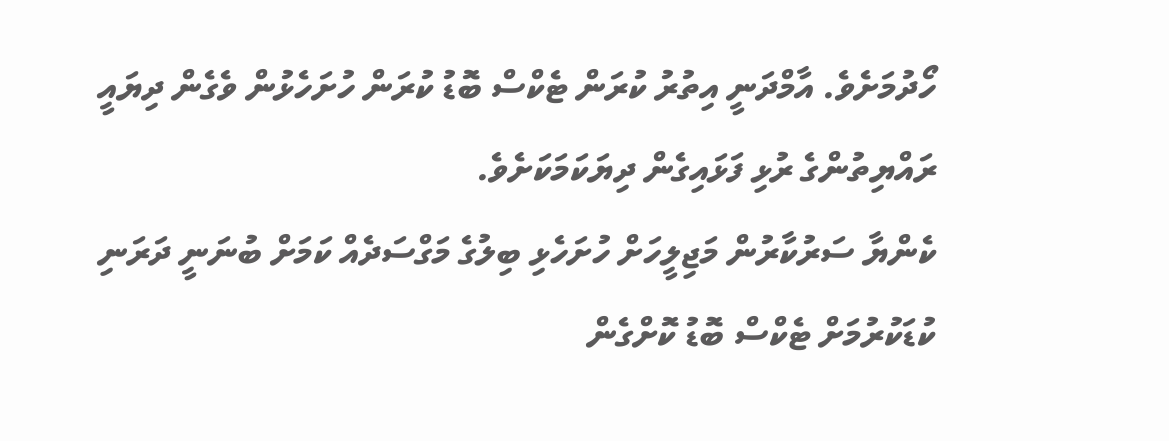ހޯދުމަށެވެ. އާމްދަނީ އިތުރު ކުރަން ޓެކްސް ބޮޑު ކުރަން ހުށަހެޅުން ވެގެން ދިޔައީ ރައްޔިތުންގެ ރުޅި ފަޅައިގެން ދިޔަކަމަކަށެވެ.
ކެންޔާ ސަރުކާރުން މަޖިލީހަށް ހުށަހެޅި ބިލުގެ މަގްސަދެއް ކަމަށް ބުނަނީ ދަރަނި ކުޑަކުރުމަށް ޓެކްސް ބޮޑު ކޮށްގެން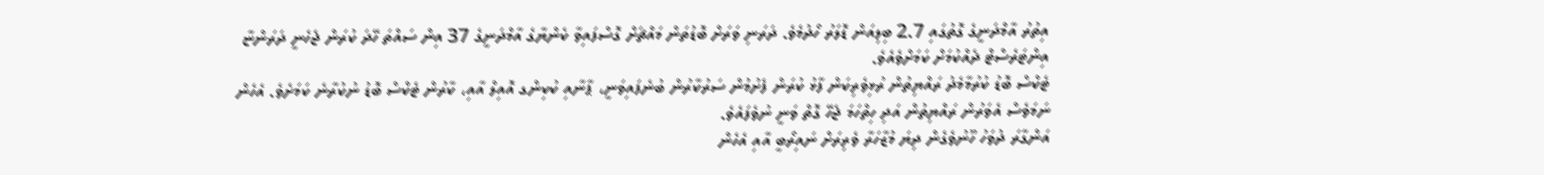އިތުރު އާމްދަނީގެ ގޮތުގައި 2.7 ބިލިއަން ޑޮލަރު ހޯދުމެވެ. ދަރަނި ވަރަށް ބޮޑުތަން މައްޗަށް ގޮސްފައިވާ ކެންޔާގެ އާމްދަނީގެ 37 އިން ސައްތަ ހޭދަ ކުރަން ޖެހެނީ ދަރަންޏާ އިންޓަރެސްޓް ދެއްކުމަށް ކަމަށްވެއެވެ.
ޓެކްސް ބޮޑު ކުރުމާމެދު ރައްޔިތުން ރުޅިވެރިކަން ފާޅު ކުރަން ފެށުމުން ސަރުކާރުން ބުނެފައިވަނީ، ޕާނާއި ކުކިންގ އޮއިލް އާއި، ކާރުން ޓެކްސް ބޮޑު ނުކުރާނެ ކަމަށެވެ. އެހެން ނަމަވެސް އެވަރުން ރައްޔިތުން އަދި ހިތްހަމަ ޖެހޭ ގޮތް ވަނީ ނުވެފައެވެ.
އަންގާރަ ދުވަހު ހޫނުވެގެން ދިޔަ މުޒާހަރާ ވެރިރަށް ނައިރޯބީ އާއި އެހެން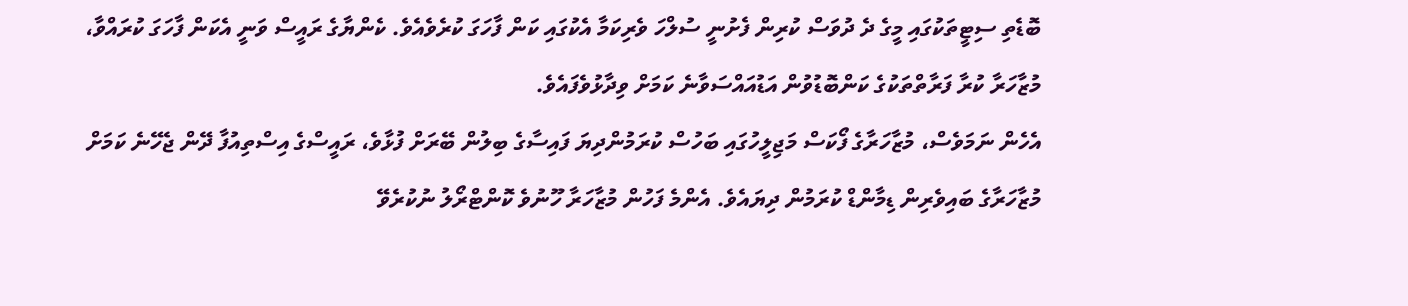ބޮޑެތި ސިޓީތަކުގައި މީގެ ދެ ދުވަސް ކުރިން ފެށުނީ ސުލްހަ ވެރިކަމާ އެކުގައި ކަން ފާހަގަ ކުރެވެއެވެ. ކެންޔާގެ ރައީސް ވަނީ އެކަން ފާހަގަ ކުރައްވާ، މުޒާހަރާ ކުރާ ފަރާތްތަކުގެ ކަންބޮޑުވުން އަޑުއައްސަވާނެ ކަމަށް ވިދާޅުވެފައެވެ.
އެހެން ނަމަވެސް، މުޒާހަރާގެ ފޯކަސް މަޖިލީހުގައި ބަހުސް ކުރަމުންދިޔަ ފައިސާގެ ބިލުން ބޭރަށް ފުޅާވެ، ރައީސްގެ އިސްތިއުފާ ދޭން ޖެހޭނެ ކަމަށް މުޒާހަރާގެ ބައިވެރިން ޑިމާންޑް ކުރަމުން ދިޔައެވެ. އެންމެ ފަހުން މުޒާހަރާ ހޫނުވެ ކޮންޓްރޯލު ނުކުރެވޭ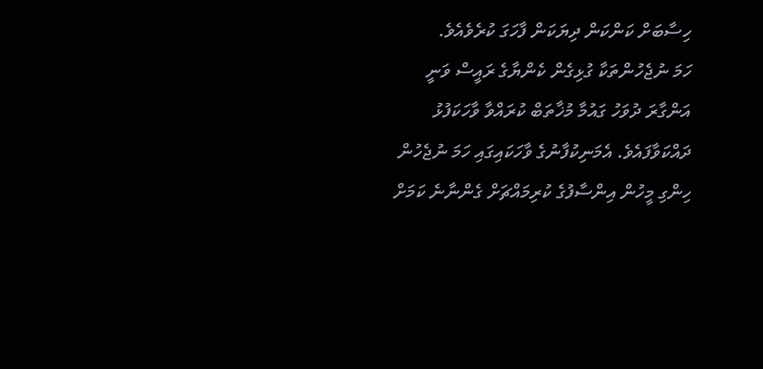ހިސާބަށް ކަންކަން ދިޔަކަން ފާހަގަ ކުރެވެއެވެ.
ހަމަ ނުޖެހުންތަކާ ގުޅިގެން ކެންޔާގެ ރައީސް ވަނީ އަންގާރަ ދުވަހު ގައުމާ މުޚާތަބް ކުރައްވާ ވާހަކަފުޅު ދައްކަވާފައެވެ. އެމަނިކުފާނުގެ ވާހަކައިގައި ހަމަ ނުޖެހުން ހިންގި މީހުން އިންސާފުގެ ކުރިމައްޗަށް ގެންނާނެ ކަމަށް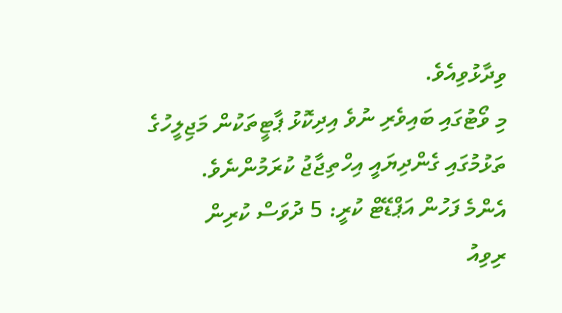ވިދާޅުވިއެވެ.
މި ވޯޓުގައި ބައިވެރި ނުވެ އިދިކޮޅު ޕާޓީތަކުން މަޖިލީހުގެ ތަޅުމުގައި ގެންދިޔައީ އިހްތިޖާޖު ކުރަމުންނެވެ.
އެންމެ ފަހުން އަޕްޑޭޓް ކުރީ: 5 ދުވަސް ކުރިން
ރިވިއު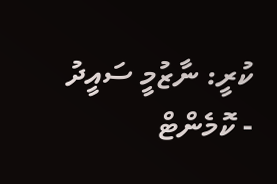ކުރީ: ނާޒުމީ ސައީދު
- ކޮމެންޓް